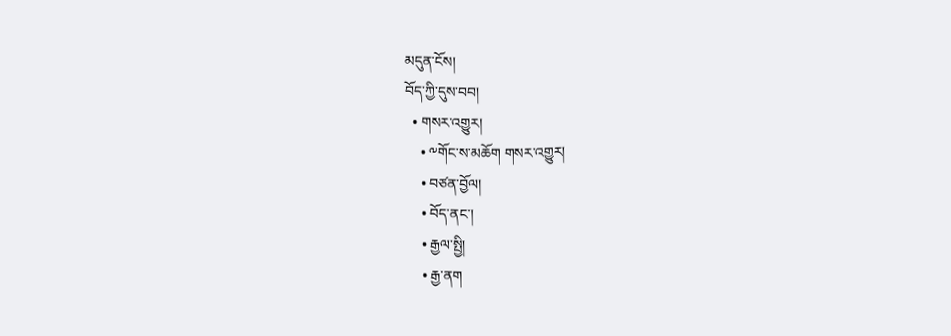མདུན་ངོས།
བོད་ཀྱི་དུས་བབ།
  • གསར་འགྱུར།
    • ༸གོང་ས་མཆོག གསར་འགྱུར།
    • བཙན་བྱོལ།
    • བོད་ནང་།
    • རྒྱལ་སྤྱི།
    • རྒྱ་ནག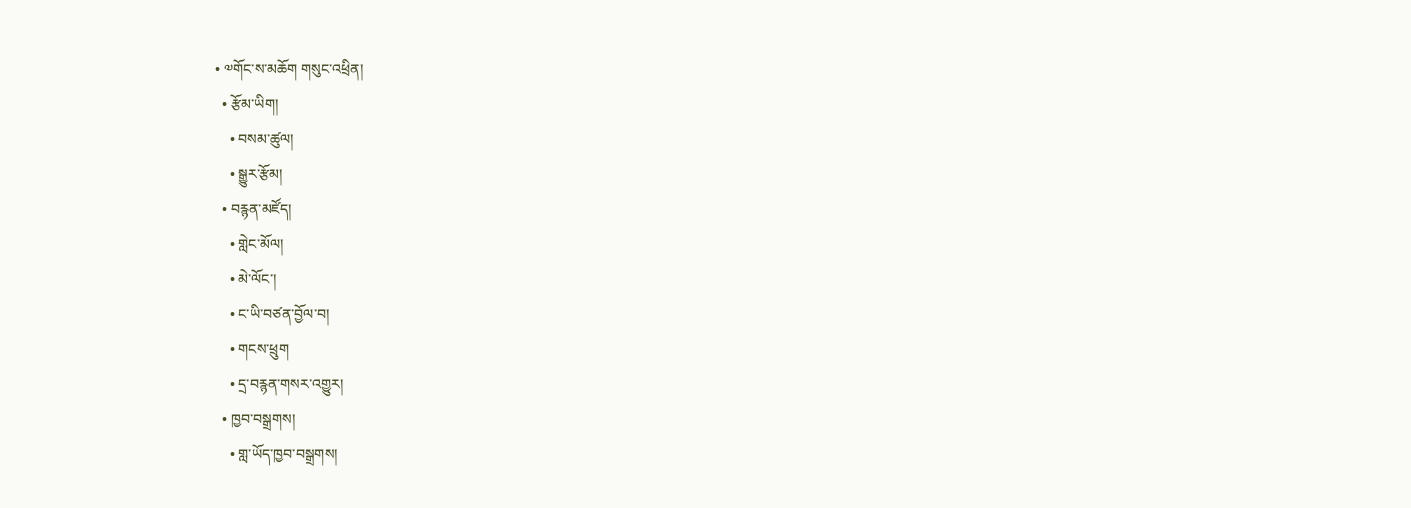• ༧གོང་ས་མཆོག གསུང་འཕྲིན།
  • རྩོམ་ཡིག།
    • བསམ་ཚུལ།
    • སྒྱུར་རྩོམ།
  • བརྙན་མཛོད།
    • གླེང་མོལ།
    • མེ་ལོང་།
    • ང་ཡི་བཙན་བྱོལ་བ།
    • གངས་ཕྲུག
    • དྲ་བརྙན་གསར་འགྱུར།
  • ཁྱབ་བསྒྲགས།
    • གླ་ཡོད་ཁྱབ་བསྒྲགས།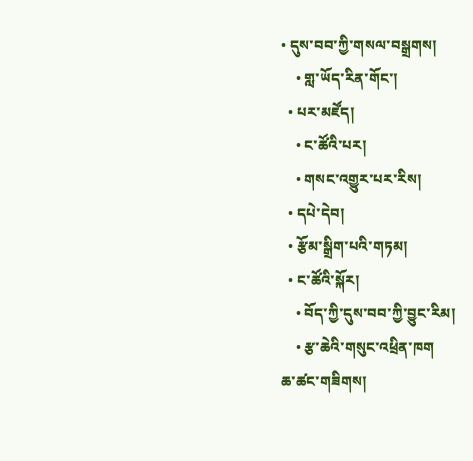• དུས་བབ་ཀྱི་གསལ་བསྒྲགས།
    • གླ་ཡོད་རིན་གོང་།
  • པར་མཛོད།
    • ང་ཚོའི་པར།
    • གསང་འགྱུར་པར་རིས།
  • དཔེ་དེབ།
  • རྩོམ་སྒྲིག་པའི་གཏམ།
  • ང་ཚོའི་སྐོར།
    • བོད་ཀྱི་དུས་བབ་ཀྱི་བྱུང་རིམ།
    • རྩ་ཆེའི་གསུང་འཕྲིན་ཁག
ཆ་ཚང་གཟིགས།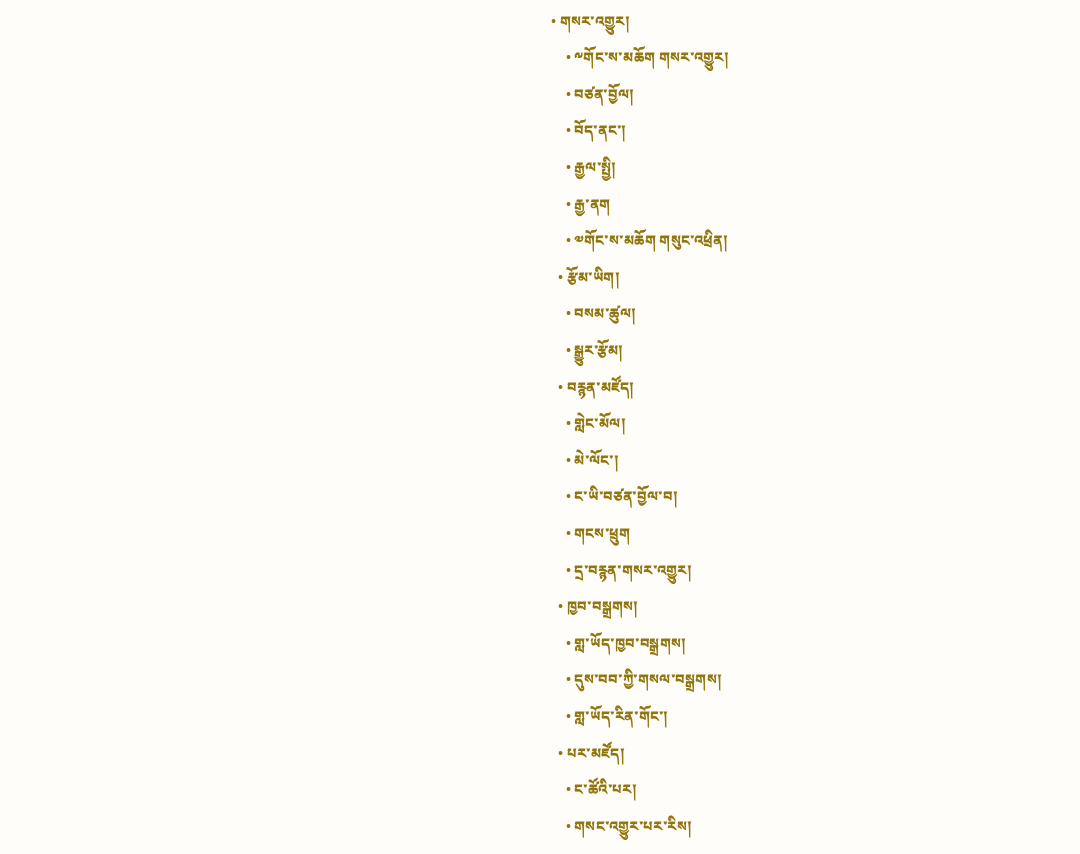• གསར་འགྱུར།
    • ༸གོང་ས་མཆོག གསར་འགྱུར།
    • བཙན་བྱོལ།
    • བོད་ནང་།
    • རྒྱལ་སྤྱི།
    • རྒྱ་ནག
    • ༧གོང་ས་མཆོག གསུང་འཕྲིན།
  • རྩོམ་ཡིག།
    • བསམ་ཚུལ།
    • སྒྱུར་རྩོམ།
  • བརྙན་མཛོད།
    • གླེང་མོལ།
    • མེ་ལོང་།
    • ང་ཡི་བཙན་བྱོལ་བ།
    • གངས་ཕྲུག
    • དྲ་བརྙན་གསར་འགྱུར།
  • ཁྱབ་བསྒྲགས།
    • གླ་ཡོད་ཁྱབ་བསྒྲགས།
    • དུས་བབ་ཀྱི་གསལ་བསྒྲགས།
    • གླ་ཡོད་རིན་གོང་།
  • པར་མཛོད།
    • ང་ཚོའི་པར།
    • གསང་འགྱུར་པར་རིས།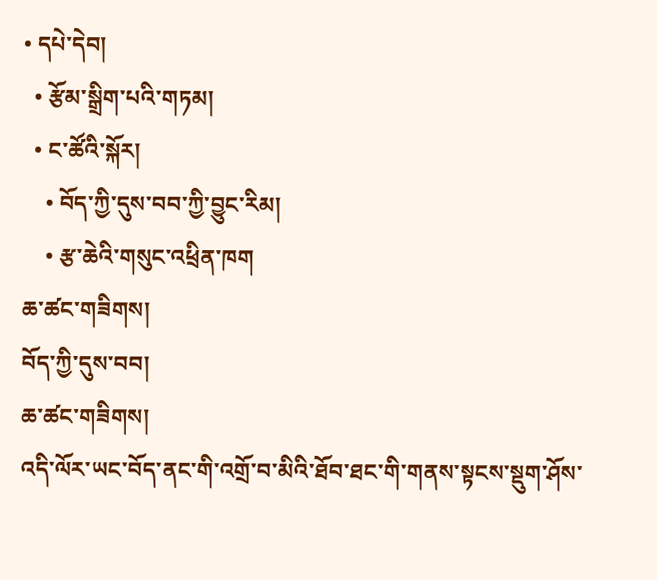• དཔེ་དེབ།
  • རྩོམ་སྒྲིག་པའི་གཏམ།
  • ང་ཚོའི་སྐོར།
    • བོད་ཀྱི་དུས་བབ་ཀྱི་བྱུང་རིམ།
    • རྩ་ཆེའི་གསུང་འཕྲིན་ཁག
ཆ་ཚང་གཟིགས།
བོད་ཀྱི་དུས་བབ།
ཆ་ཚང་གཟིགས།
འདི་ལོར་ཡང་བོད་ནང་གི་འགྲོ་བ་མིའི་ཐོབ་ཐང་གི་གནས་སྟངས་སྡུག་ཤོས་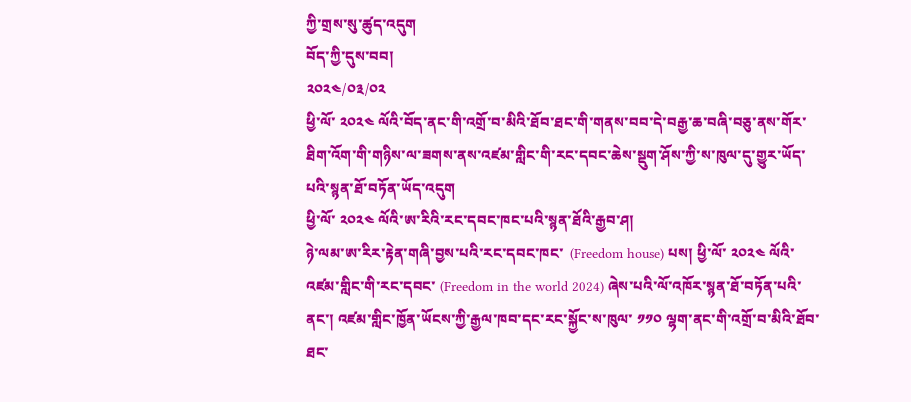ཀྱི་གྲས་སུ་ཚུད་འདུག
བོད་ཀྱི་དུས་བབ།
༢༠༢༤/༠༣/༠༢
ཕྱི་ལོ་ ༢༠༢༤ ལོའི་བོད་ནང་གི་འགྲོ་བ་མིའི་ཐོབ་ཐང་གི་གནས་བབ་དེ་བརྒྱ་ཆ་བཞི་བཅུ་ནས་གོར་ཐིག་འོག་གི་གཉིས་ལ་ཟགས་ནས་འཛམ་གླིང་གི་རང་དབང་ཆེས་སྡུག་ཤོས་ཀྱི་ས་ཁུལ་དུ་གྱུར་ཡོད་པའི་སྙན་ཐོ་བཏོན་ཡོད་འདུག
ཕྱི་ལོ་ ༢༠༢༤ ལོའི་ཨ་རིའི་རང་དབང་ཁང་པའི་སྙན་ཐོའི་རྒྱབ་ཤ།
ཉེ་ལམ་ཨ་རིར་རྟེན་གཞི་བྱས་པའི་རང་དབང་ཁང་  (Freedom house) པས། ཕྱི་ལོ་ ༢༠༢༤ ལོའི་འཛམ་གླིང་གི་རང་དབང་ (Freedom in the world 2024) ཞེས་པའི་ལོ་འཁོར་སྙན་ཐོ་བཏོན་པའི་ནང་། འཛམ་གླིང་ཁྱོན་ཡོངས་ཀྱི་རྒྱལ་ཁབ་དང་རང་སྐྱོང་ས་ཁུལ་ ༡༡༠ ལྷག་ནང་གི་འགྲོ་བ་མིའི་ཐོབ་ཐང་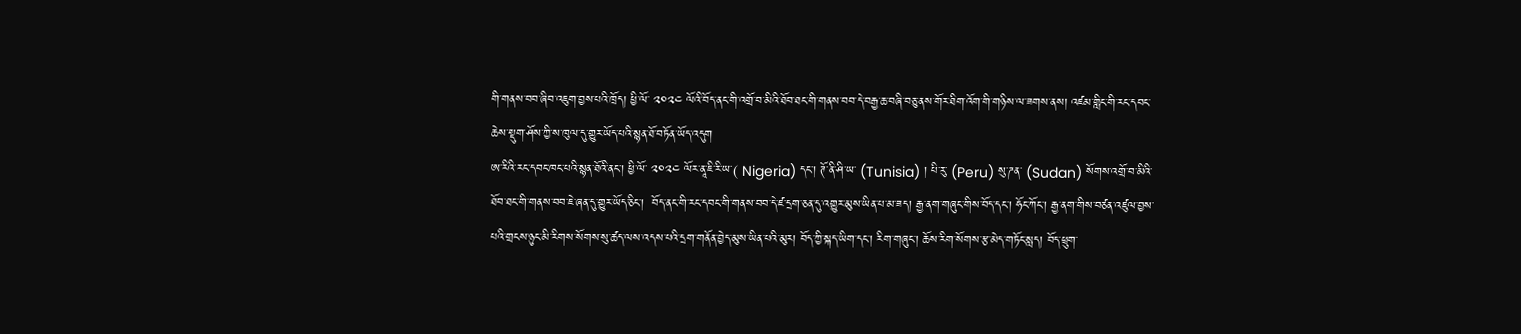གི་གནས་བབ་ཞིབ་འཇུག་བྱས་པའི་ཁྲོད། ཕྱི་ལོ་ ༢༠༢༤ ལོའི་བོད་ནང་གི་འགྲོ་བ་མིའི་ཐོབ་ཐང་གི་གནས་བབ་དེ་བརྒྱ་ཆ་བཞི་བཅུ་ནས་གོར་ཐིག་འོག་གི་གཉིས་ལ་ཟགས་ནས། འཛམ་གླིང་གི་རང་དབང་ཆེས་སྡུག་ཤོས་ཀྱི་ས་ཁུལ་དུ་གྱུར་ཡོད་པའི་སྙན་ཐོ་བཏོན་ཡོད་འདུག
ཨ་རིའི་རང་དབང་ཁང་པའི་སྙན་ཐོའི་ནང་། ཕྱི་ལོ་ ༢༠༢༤ ལོར་ནཱ་ཇི་རི་ཡ་( Nigeria) དང་། ཊོ་ནི་ཤི་ཡ་ (Tunisia) ། པི་རུ་ (Peru) སུ་ཌན་ (Sudan) སོགས་འགྲོ་བ་མིའི་ཐོབ་ཐང་གི་གནས་བབ་ཇེ་ཞན་དུ་གྱུར་ཡོད་ཅིང་།  བོད་ནང་གི་རང་དབང་གི་གནས་བབ་དེ་ཛ་དྲག་ཅན་དུ་འགྱུར་མུས་ཡིན་པ་མ་ཟད། རྒྱ་ནག་གཞུང་གིས་བོད་དང་། ཧོང་ཀོང་། རྒྱ་ནག་གིས་བཙན་འཛུལ་བྱས་པའི་གྲངས་ཉུང་མི་རིགས་སོགས་སུ་ཚད་ལས་འདས་པའི་དྲག་གནོན་བྱེད་མུས་ཡིན་པའི་མུར། བོད་ཀྱི་སྐད་ཡིག་དང་། རིག་གཞུང་། ཆོས་རིག་སོགས་རྩ་མེད་གཏོང་སླད། བོད་ཕྲུག་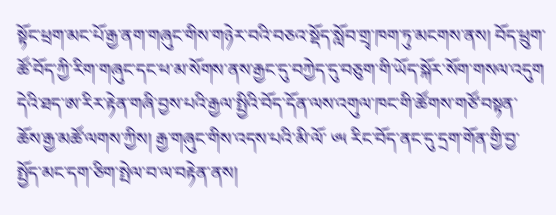སྟོང་ཕྲག་མང་པོ་རྒྱ་ནག་གཞུང་གིས་གཉེར་བའི་བཅའ་སྡོད་སློབ་གྲྭ་ཁག་ཏུ་མངགས་ནས། བོད་ཕྲུག་ཚོ་བོད་ཀྱི་རིག་གཞུང་དང་ཕ་མ་སོགས་ནས་རྒྱང་དུ་བཀྱེད་དུ་བཅུག་གི་ཡོད་སྐོར་སོག་གསལ་འདུག
དེའི་ཐད་ཨ་རིར་རྟེན་གཞི་བྱས་པའི་རྒྱལ་སྤྱིའི་བོད་དོན་ལས་འགུལ་ཁང་གི་ཚོགས་གཙོ་བསྟན་ཆོས་རྒྱ་མཚོ་ལགས་ཀྱིས། རྒྱ་གཞུང་གིས་འདས་པའི་མི་ལོ་ ༦༥ རིང་བོད་ནང་དུ་དྲག་གོན་གྱི་བྱ་སྤྱོད་མང་དག་ཅིག་སྤེལ་བ་ལ་བརྟེན་ནས།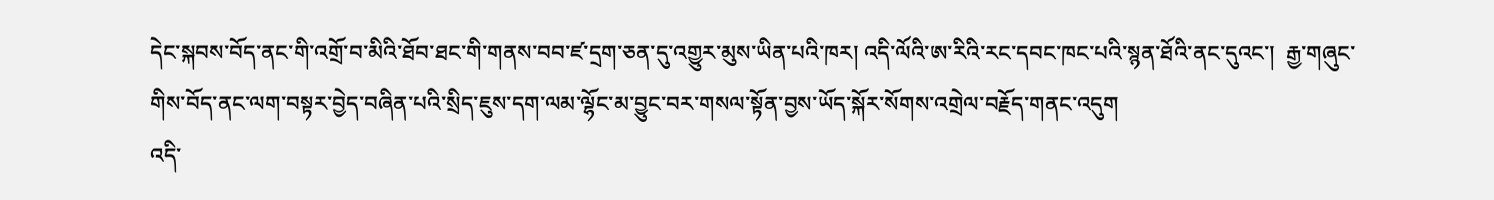དེང་སྐབས་བོད་ནང་གི་འགྲོ་བ་མིའི་ཐོབ་ཐང་གི་གནས་བབ་ཛ་དྲག་ཅན་དུ་འགྱུར་མུས་ཡིན་པའི་ཁར། འདི་ལོའི་ཨ་རིའི་རང་དབང་ཁང་པའི་སྙན་ཐོའི་ནང་དུའང་།  རྒྱ་གཞུང་གིས་བོད་ནང་ལག་བསྟར་བྱེད་བཞིན་པའི་སྲིད་ཇུས་དག་ལམ་ལྷོང་མ་བྱུང་བར་གསལ་སྟོན་བྱས་ཡོད་སྐོར་སོགས་འགྲེལ་བརྗོད་གནང་འདུག
འདི་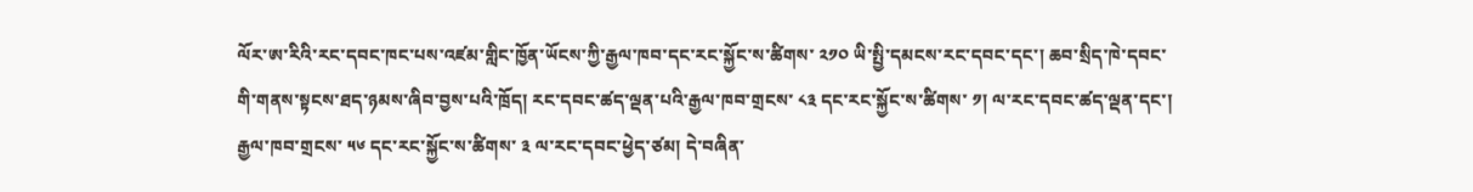ལོར་ཨ་རིའི་རང་དབང་ཁང་པས་འཛམ་གླིང་ཁྱོན་ཡོངས་ཀྱི་རྒྱལ་ཁབ་དང་རང་སྐྱོང་ས་ཚིགས་ ༢༡༠ ཡི་སྤྱི་དམངས་རང་དབང་དང་། ཆབ་སྲིད་ཁེ་དབང་གི་གནས་སྟངས་ཐད་ཉམས་ཞིབ་བྱས་པའི་ཁྲོད། རང་དབང་ཚད་ལྡན་པའི་རྒྱལ་ཁབ་གྲངས་ ༨༣ དང་རང་སྐྱོང་ས་ཚིགས་ ༡། ལ་རང་དབང་ཚད་ལྡན་དང་། རྒྱལ་ཁབ་གྲངས་ ༥༦ དང་རང་སྐྱོང་ས་ཚིགས་ ༣ ལ་རང་དབང་ཕྱེད་ཙམ། དེ་བཞིན་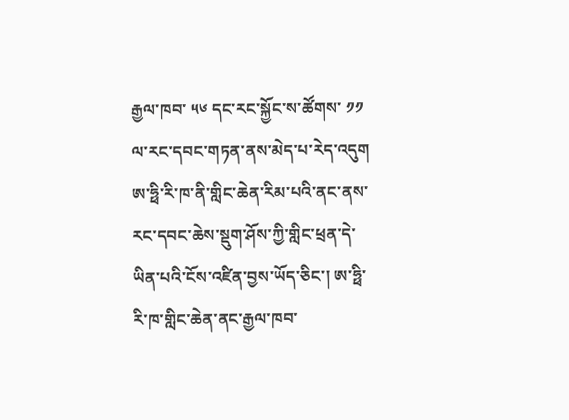རྒྱལ་ཁབ་ ༥༦ དང་རང་སྐྱོང་ས་ཚོགས་ ༡༡ ལ་རང་དབང་གཏན་ནས་མེད་པ་རེད་འདུག  ཨ་ཧྥི་རི་ཁ་ནི་གླིང་ཆེན་རིམ་པའི་ནང་ནས་རང་དབང་ཆེས་སྡུག་ཤོས་ཀྱི་གླིང་ཕྲན་དེ་ཡིན་པའི་ངོས་འཛིན་བྱས་ཡོད་ཅིང་། ཨ་ཧྥི་རི་ཁ་གླིང་ཆེན་ནང་རྒྱལ་ཁབ་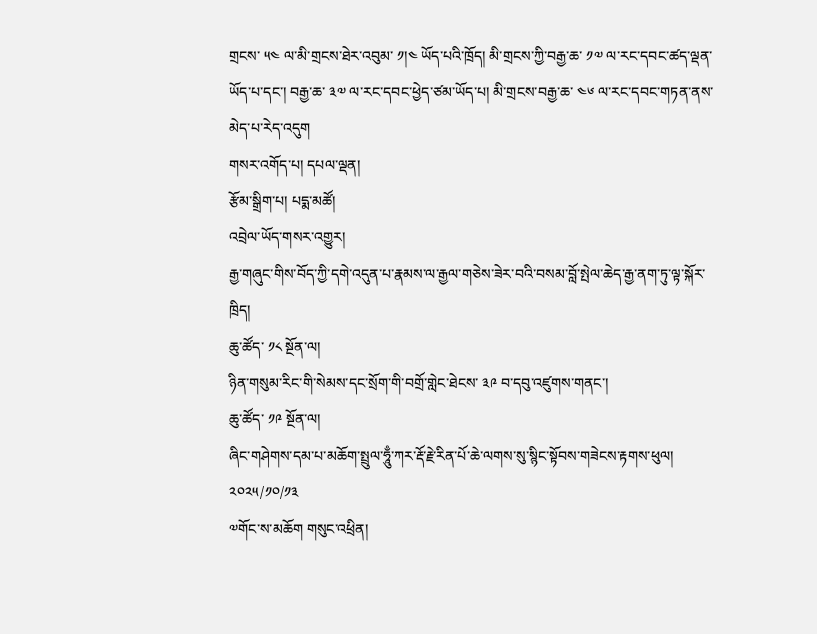གྲངས་ ༥༤ ལ་མི་གྲངས་ཐེར་འབུམ་ ༡།༤ ཡོད་པའི་ཁྲོད། མི་གྲངས་ཀྱི་བརྒྱ་ཆ་ ༡༧ ལ་རང་དབང་ཚད་ལྡན་ཡོད་པ་དང་། བརྒྱ་ཆ་ ༣༧ ལ་རང་དབང་ཕྱེད་ཙམ་ཡོད་པ། མི་གྲངས་བརྒྱ་ཆ་ ༤༦ ལ་རང་དབང་གཏན་ནས་མེད་པ་རེད་འདུག
གསར་འགོད་པ། དཔལ་ལྡན།
རྩོམ་སྒྲིག་པ། པདྨ་མཚོ།
འབྲེལ་ཡོད་གསར་འགྱུར།
རྒྱ་གཞུང་གིས་བོད་ཀྱི་དགེ་འདུན་པ་རྣམས་ལ་རྒྱལ་གཅེས་ཟེར་བའི་བསམ་བློ་སྤེལ་ཆེད་རྒྱ་ནག་ཏུ་ལྟ་སྐོར་ཁྲིད།
ཆུ་ཚོད་ ༡༨ སྔོན་ལ།
ཉིན་གསུམ་རིང་གི་སེམས་དང་སྲོག་གི་བགྲོ་གླེང་ཐེངས་ ༣༩ བ་དབུ་འཛུགས་གནང་།
ཆུ་ཚོད་ ༡༩ སྔོན་ལ།
ཞིང་གཤེགས་དམ་པ་མཆོག་སྤྲུལ་ཧཱུྃ་ཀར་རྡོ་རྗེ་རིན་པོ་ཆེ་ལགས་སུ་སྙིང་སྟོབས་གཟེངས་རྟགས་ཕུལ།
༢༠༢༥/༡༠/༡༣
༧གོང་ས་མཆོག གསུང་འཕྲིན།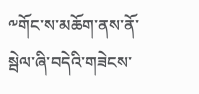༸གོང་ས་མཆོག་ནས་ནོ་སྦེལ་ཞི་བདེའི་གཟེངས་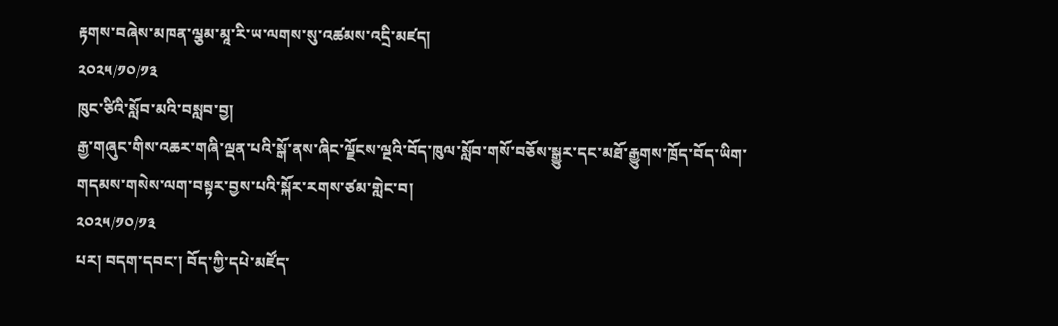རྟགས་བཞེས་མཁན་ལྕམ་མཱ་རི་ཡ་ལགས་སུ་འཚམས་འདྲི་མཛད།
༢༠༢༥/༡༠/༡༣
ཁུང་ཙིའི་སློབ་མའི་བསླབ་བྱ།
རྒྱ་གཞུང་གིས་འཆར་གཞི་ལྡན་པའི་སྒོ་ནས་ཞིང་ལྗོངས་ལྔའི་བོད་ཁུལ་སློབ་གསོ་བཅོས་སྒྱུར་དང་མཐོ་རྒྱུགས་ཁྲོད་བོད་ཡིག་གདམས་གསེས་ལག་བསྟར་བྱས་པའི་སྐོར་རགས་ཙམ་གླེང་བ།
༢༠༢༥/༡༠/༡༣
པར། བདག་དབང་། བོད་ཀྱི་དཔེ་མཛོད་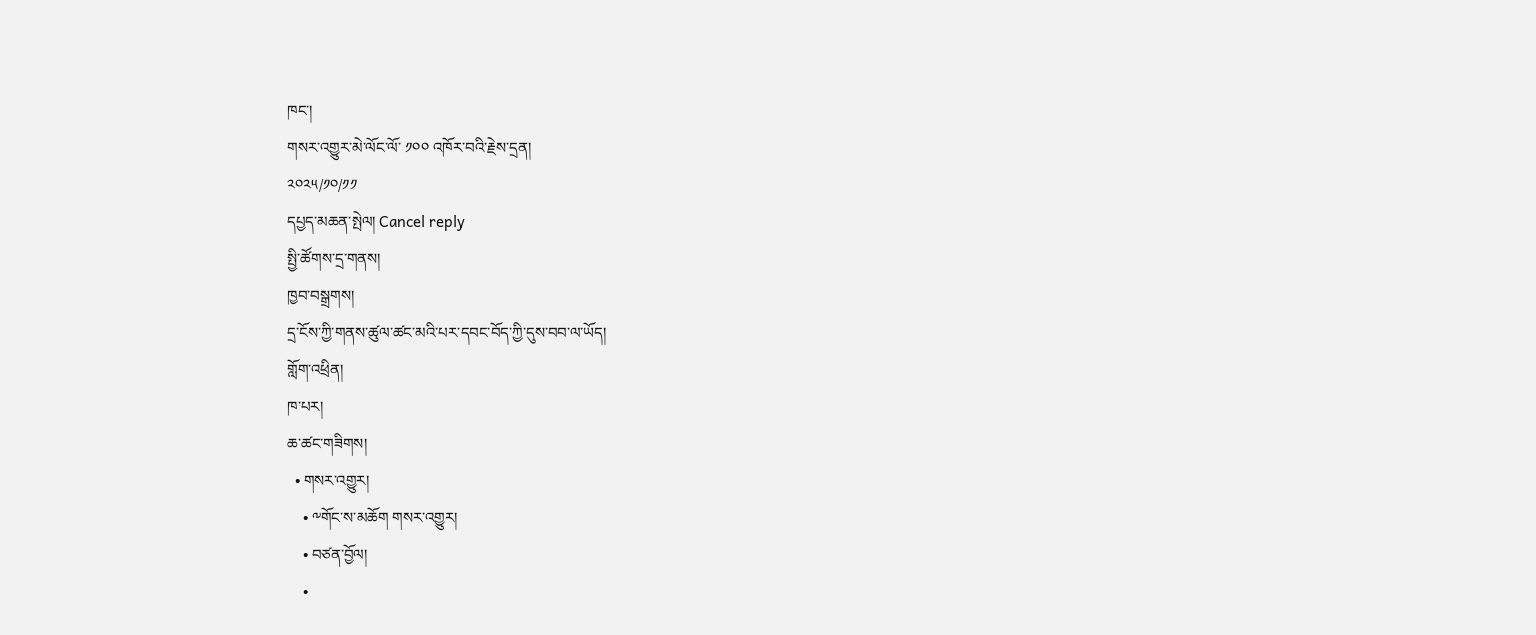ཁང་།
གསར་འགྱུར་མེ་ལོང་ལོ་ ༡༠༠ འཁོར་བའི་རྗེས་དྲན།
༢༠༢༥/༡༠/༡༡
དཔྱད་མཆན་སྤེལ། Cancel reply
སྤྱི་ཚོགས་དྲ་གནས།
ཁྱབ་བསྒྲགས།
དྲ་ངོས་ཀྱི་གནས་ཚུལ་ཚང་མའི་པར་དབང་བོད་ཀྱི་དུས་བབ་ལ་ཡོད།
གློག་འཕྲིན།
ཁ་པར།
ཆ་ཚང་གཟིགས།
  • གསར་འགྱུར།
    • ༸གོང་ས་མཆོག གསར་འགྱུར།
    • བཙན་བྱོལ།
    •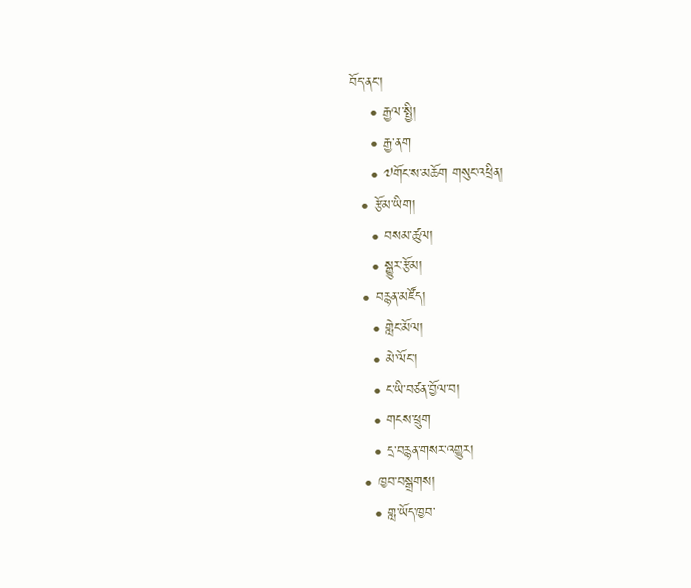བོད་ནང་།
    • རྒྱལ་སྤྱི།
    • རྒྱ་ནག
    • ༧གོང་ས་མཆོག གསུང་འཕྲིན།
  • རྩོམ་ཡིག།
    • བསམ་ཚུལ།
    • སྒྱུར་རྩོམ།
  • བརྙན་མཛོད།
    • གླེང་མོལ།
    • མེ་ལོང་།
    • ང་ཡི་བཙན་བྱོལ་བ།
    • གངས་ཕྲུག
    • དྲ་བརྙན་གསར་འགྱུར།
  • ཁྱབ་བསྒྲགས།
    • གླ་ཡོད་ཁྱབ་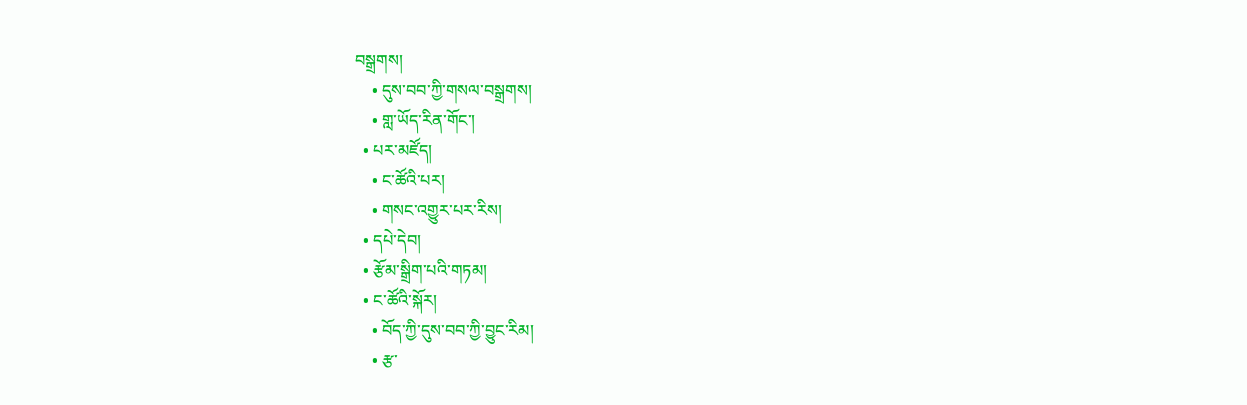བསྒྲགས།
    • དུས་བབ་ཀྱི་གསལ་བསྒྲགས།
    • གླ་ཡོད་རིན་གོང་།
  • པར་མཛོད།
    • ང་ཚོའི་པར།
    • གསང་འགྱུར་པར་རིས།
  • དཔེ་དེབ།
  • རྩོམ་སྒྲིག་པའི་གཏམ།
  • ང་ཚོའི་སྐོར།
    • བོད་ཀྱི་དུས་བབ་ཀྱི་བྱུང་རིམ།
    • རྩ་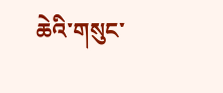ཆེའི་གསུང་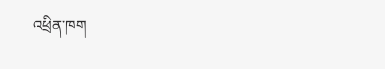འཕྲིན་ཁག